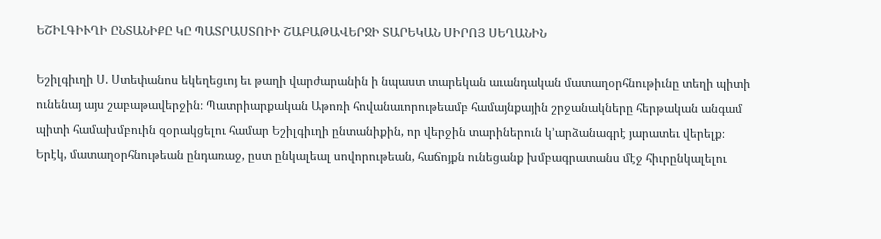ԵՇԻԼԳԻՒՂԻ ԸՆՏԱՆԻՔԸ ԿԸ ՊԱՏՐԱՍՏՈԻԻ ՇԱԲԱԹԱՎԵՐՋԻ ՏԱՐԵԿԱՆ ՍԻՐՈՅ ՍԵՂԱՆԻՆ

Եշիլգիւղի Ս. Ստեփանոս եկեղեցւոյ եւ թաղի վարժարանին ի նպաստ տարեկան աւանդական մատաղօրհնութիւնը տեղի պիտի ունենայ այս շաբաթավերջին։ Պատրիարքական Աթոռի հովանաւորութեամբ համայնքային շրջանակները հերթական անգամ պիտի համախմբուին զօրակցելու համար Եշիլգիւղի ընտանիքին, որ վերջին տարիներուն կ՚արձանագրէ յարատեւ վերելք։ Երէկ, մատաղօրհնութեան ընդառաջ, ըստ ընկալեալ սովորութեան, հաճոյքն ունեցանք խմբագրատանս մէջ հիւրընկալելու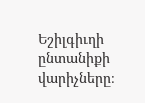Եշիլգիւղի ընտանիքի վարիչները։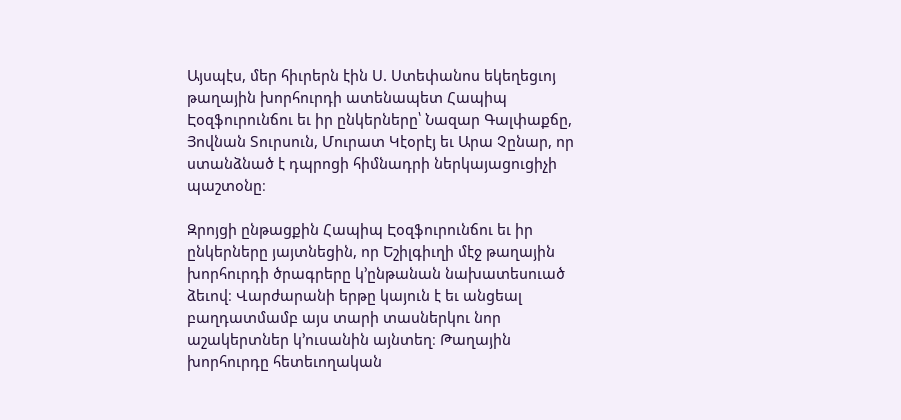Այսպէս, մեր հիւրերն էին Ս. Ստեփանոս եկեղեցւոյ թաղային խորհուրդի ատենապետ Հապիպ Էօզֆուրունճու եւ իր ընկերները՝ Նազար Գալփաքճը, Յովնան Տուրսուն, Մուրատ Կէօրէյ եւ Արա Չընար, որ ստանձնած է դպրոցի հիմնադրի ներկայացուցիչի պաշտօնը։

Զրոյցի ընթացքին Հապիպ Էօզֆուրունճու եւ իր ընկերները յայտնեցին, որ Եշիլգիւղի մէջ թաղային խորհուրդի ծրագրերը կ՚ընթանան նախատեսուած ձեւով։ Վարժարանի երթը կայուն է եւ անցեալ բաղդատմամբ այս տարի տասներկու նոր աշակերտներ կ՚ուսանին այնտեղ։ Թաղային խորհուրդը հետեւողական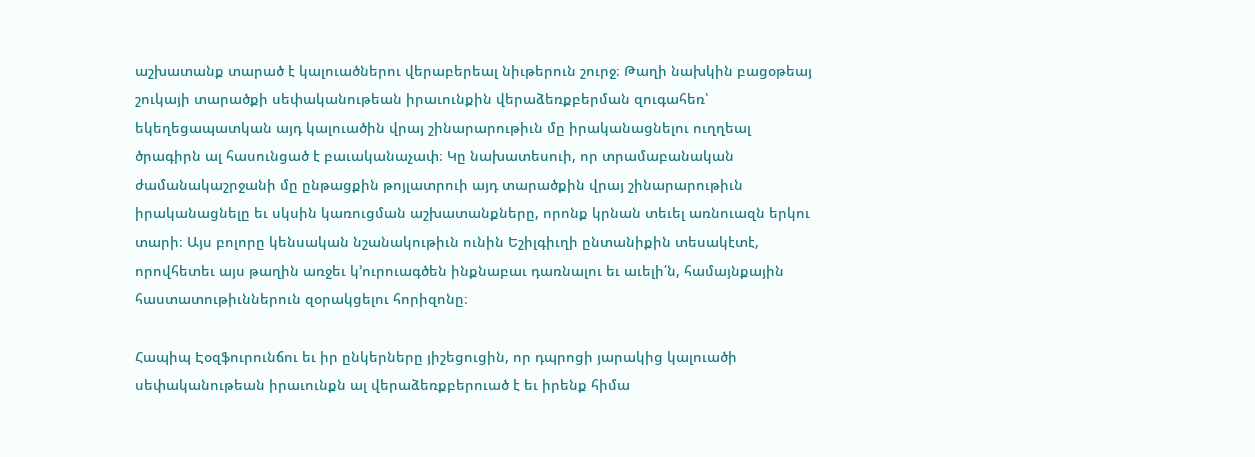աշխատանք տարած է կալուածներու վերաբերեալ նիւթերուն շուրջ։ Թաղի նախկին բացօթեայ շուկայի տարածքի սեփականութեան իրաւունքին վերաձեռքբերման զուգահեռ՝ եկեղեցապատկան այդ կալուածին վրայ շինարարութիւն մը իրականացնելու ուղղեալ ծրագիրն ալ հասունցած է բաւականաչափ։ Կը նախատեսուի, որ տրամաբանական ժամանակաշրջանի մը ընթացքին թոյլատրուի այդ տարածքին վրայ շինարարութիւն իրականացնելը եւ սկսին կառուցման աշխատանքները, որոնք կրնան տեւել առնուազն երկու տարի։ Այս բոլորը կենսական նշանակութիւն ունին Եշիլգիւղի ընտանիքին տեսակէտէ, որովհետեւ այս թաղին առջեւ կ՚ուրուագծեն ինքնաբաւ դառնալու եւ աւելի՛ն, համայնքային հաստատութիւններուն զօրակցելու հորիզոնը։

Հապիպ Էօզֆուրունճու եւ իր ընկերները յիշեցուցին, որ դպրոցի յարակից կալուածի սեփականութեան իրաւունքն ալ վերաձեռքբերուած է եւ իրենք հիմա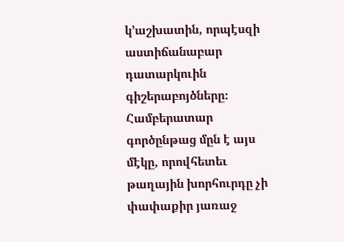կ՚աշխատին, որպէսզի աստիճանաբար դատարկուին գիշերաբոյծները։ Համբերատար գործընթաց մըն է այս մէկը, որովհետեւ թաղային խորհուրդը չի փափաքիր յառաջ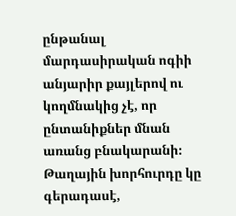ընթանալ մարդասիրական ոգիի անյարիր քայլերով ու կողմնակից չէ, որ ընտանիքներ մնան առանց բնակարանի։ Թաղային խորհուրդը կը գերադասէ,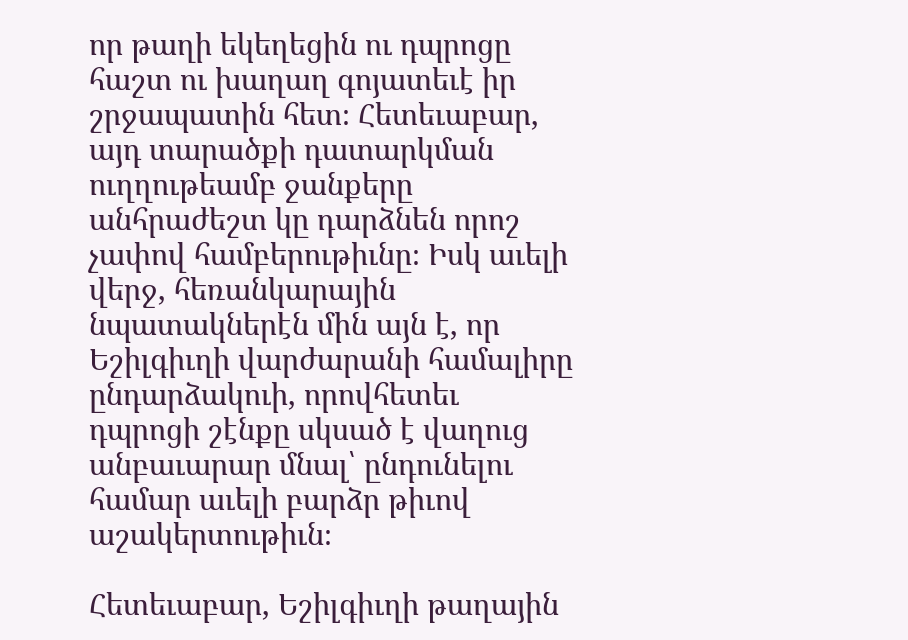որ թաղի եկեղեցին ու դպրոցը հաշտ ու խաղաղ գոյատեւէ իր շրջապատին հետ։ Հետեւաբար, այդ տարածքի դատարկման ուղղութեամբ ջանքերը անհրաժեշտ կը դարձնեն որոշ չափով համբերութիւնը։ Իսկ աւելի վերջ, հեռանկարային նպատակներէն մին այն է, որ Եշիլգիւղի վարժարանի համալիրը ընդարձակուի, որովհետեւ դպրոցի շէնքը սկսած է վաղուց անբաւարար մնալ՝ ընդունելու համար աւելի բարձր թիւով աշակերտութիւն։

Հետեւաբար, Եշիլգիւղի թաղային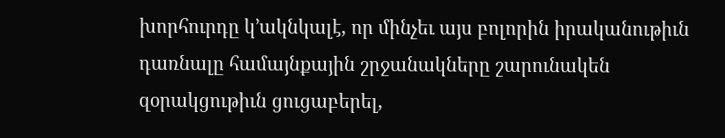խորհուրդը կ՚ակնկալէ, որ մինչեւ այս բոլորին իրականութիւն դառնալը համայնքային շրջանակները շարունակեն զօրակցութիւն ցուցաբերել,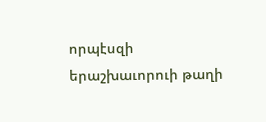որպէսզի երաշխաւորուի թաղի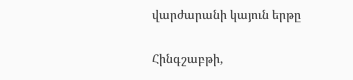վարժարանի կայուն երթը

Հինգշաբթի,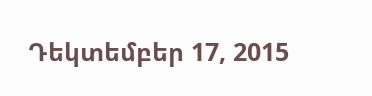Դեկտեմբեր 17, 2015